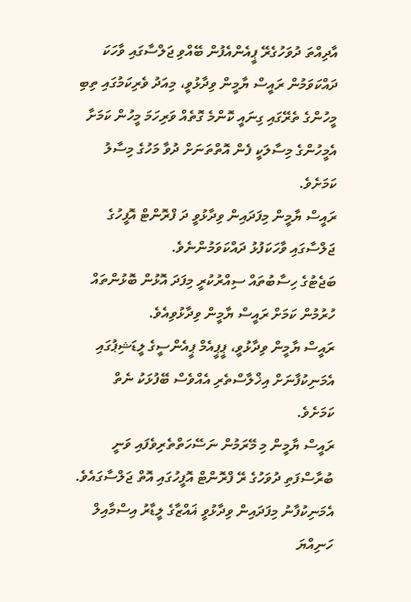އާދިއްތަ ދުވަހުގެރޭ ޕީއެންއެފުން ބޭއްވި ޖަލްސާގައި ވާހަކަ ދައްކަވަމުން ރައީސް ޔާމީން ވިދާޅުވީ، މިއަދު ވެރިކަމުގައި ތިބި މީހުންގެ ތެރޭގައި ގިނައީ ކޮންމެ ގޮތެއް ވަރިހަމަ މީހުން ކަމަށާ އެމީހުންގެ މިސާލަކީ ފެން އޮތްތަނަށް ދުވާ މަހުގެ މިސާލު ކަމަށެވެ.
ރައީސް ޔާމީން މިފަދައިން ވިދާޅުވީ ދަ ފްރޮންޓް އޮފީހުގެ ޖަލްސާގައި ވާހަކަފުޅު ދައްކަވަމުންނެވެ.
ބަޖެޓުގެ ހިސާބުތައް ސިއްރުކުރީ މިފަދަ އޮޅުން ބޮޅުންތައް ހުރުމުން ކަމަށް ރައީސް ޔާމީން ވިދާޅުވިއެވެ.
ރައީސް ޔާމީން ވިދާޅުވީ، ޕީޕީއެމް ޕީއެންސީގެ ލީޑަޝިޕުގައި އެމަނިކުފާނަށް އިޚްލާސްތެރި އެއްވެސް ބޭފުޅަކު ނެތް ކަމަށެވެ.
ރައީސް ޔާމީން މި މޭރަމުން ނަސޭހަތްތެރިވެފައި ވަނީ ބުރާސްފަތި ދުވަހުގެ ރޭ ފްރޮންޓް އޮފީހުގައި އޮތް ޖަލްސާގައެވެ.
އެމަނިކުފާނު މިފަދައިން ވިދާޅުވީ ޣައްޒާގެ ލީޑާރު އިސްމާއިލް ހަނިއްޔަ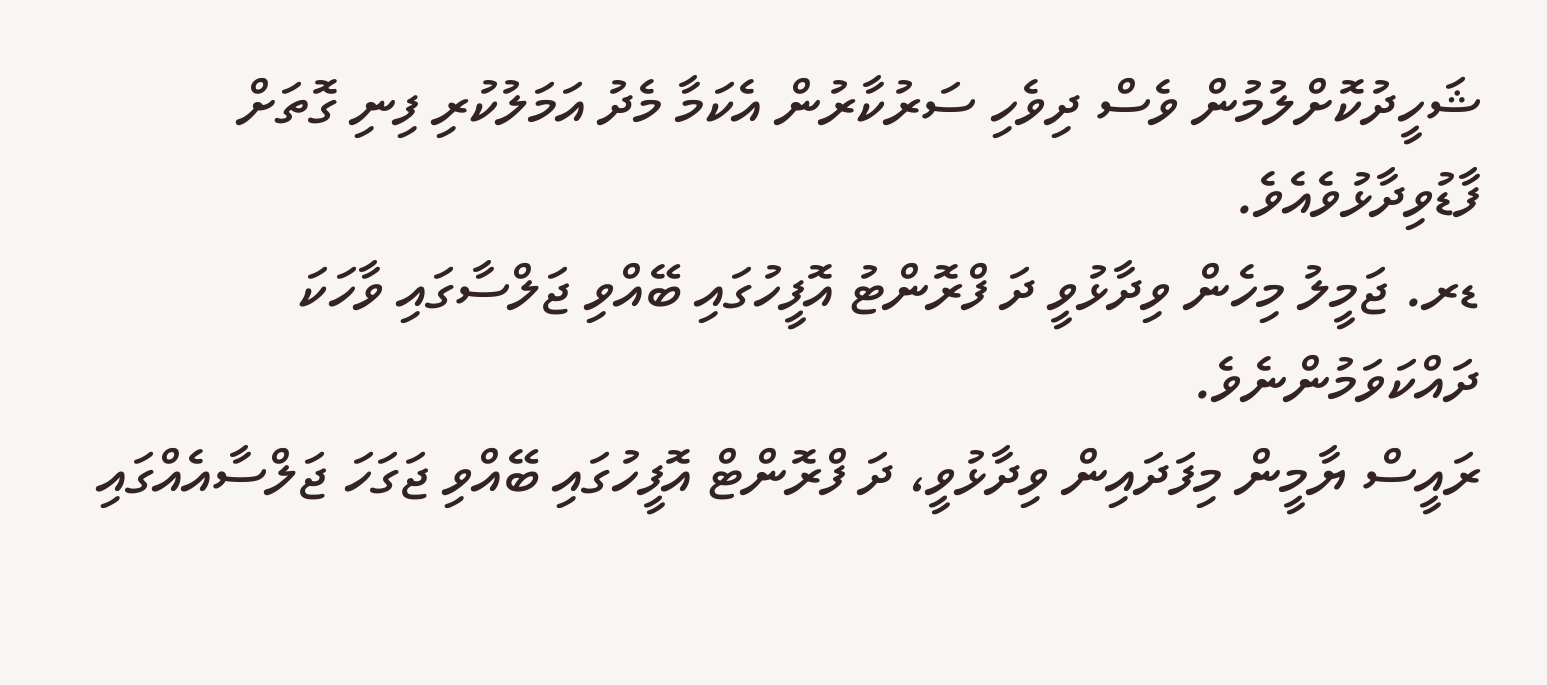ޝަހީދުކޮށްލުމުން ވެސް ދިވެހި ސަރުކާރުން އެކަމާ މެދު އަމަލުކުރި ފިނި ގޮތަށް ފާޑުވިދާޅުވެއެވެ.
ޑރ. ޖަމީލު މިހެން ވިދާޅުވީ ދަ ފްރޮންޓު އޮފީހުގައި ބޭއްވި ޖަލްސާގައި ވާހަކަ ދައްކަވަމުންނެވެ.
ރައީސް ޔާމީން މިފަދައިން ވިދާޅުވީ، ދަ ފްރޮންޓް އޮފީހުގައި ބޭއްވި ޖަގަހަ ޖަލްސާއެއްގައި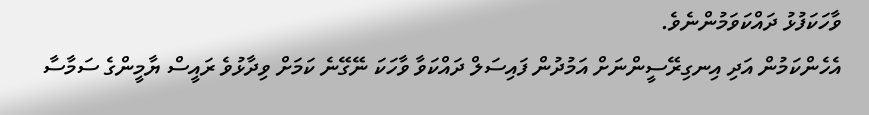ވާހަކަފުޅު ދައްކަވަމުންނެވެ.
އެހެންކަމުން އަދި އިނގިރޭސީންނަށް އަމުދުން ފައިސަލް ދައްކަވާ ވާހަކަ ނޭގޭނެ ކަމަށް ވިދާޅުވެ ރައީސް ޔާމީންގެ ސަމާސާ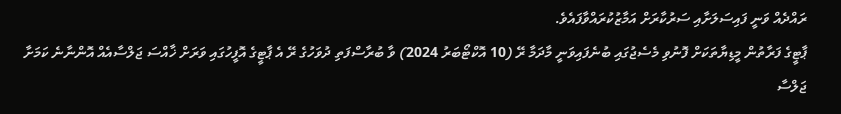ރައްދެއް ވަނީ ފައިސަލަށާއި ސަރުކާރަށް އަމާޒުކުރައްވާފައެވެ.
ޕާޓީގެ ފަރާތުން މީޑިޔާތަކަށް ފޮނުވި މެސެޖުގައި ބުނެފައިވަނީ މާދަމާ ރޭ (10 އޮކްޓޯބަރު 2024) ވާ ބުރާސްފަތި ދުވަހުގެ ރޭ އެ ޕާޓީގެ އޮފީހުގައި ވަރަށް ޚާއްސަ ޖަލްސާއެއް އޮންނާނެ ކަމަށާ ޖަލްސާ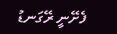ފެށޭނީ ރޭގަނޑު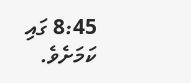8:45 ގައި ކަމަށެވެ.